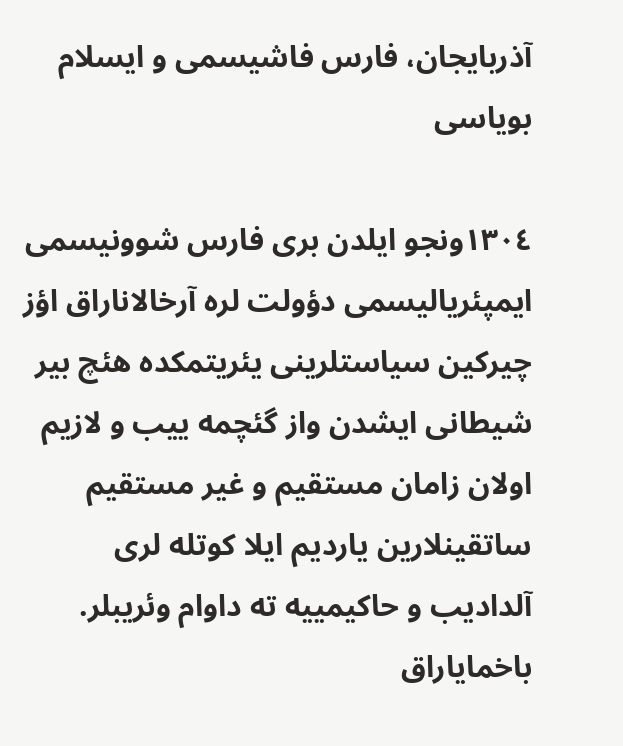آذربایجان، فارس فاشیسمی و ایسلام بویاسی

١٣٠٤ونجو ایلدن بری فارس شوونیسمی ایمپئریالیسمی دؤولت لره آرخالاناراق اؤز چیرکین سیاستلرینی یئریتمکده هئچ بیر شیطانی ایشدن واز گئچمه ییب و لازیم اولان زامان مستقیم و غیر مستقیم ساتقینلارین یاردیم ایلا کوتله لری آلدادیب و حاکیمییه ته داوام وئریبلر. باخمایاراق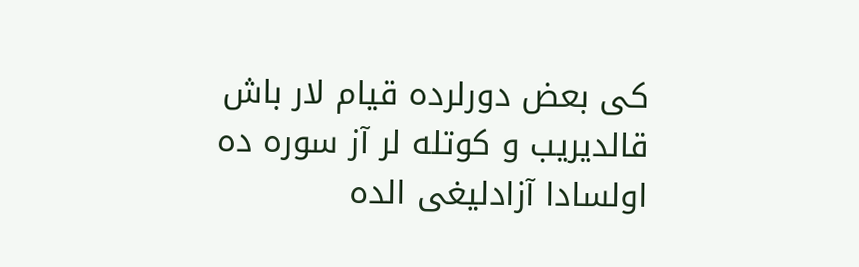کی بعض دورلرده قیام لار باش قالدیریب و کوتله لر آز سوره ده اولسادا آزادلیغی الده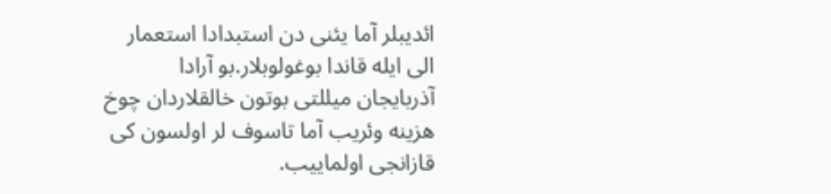ائدیبلر آما یئنی دن استبدادا استعمار الی ایله قاندا بوغولوبلار.بو آرادا آذربایجان میللتی بوتون خالقلاردان چوخ هزینه وئریب آما تاسوف لر اولسون کی قازانجی اولماییب.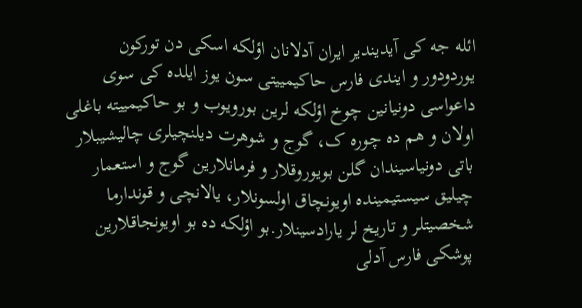ائله جه کی آیدیندیر ایران آدلانان اؤلکه اسکی دن تورکون یوردودور و ایندی فارس حاکیمییتی سون یوز ایلده کی سوی داعواسی دونیانین چوخ اؤلکه لرین بورویوب و بو حاکیمییته باغلی اولان و هم ده چوره ک، گوج و شوهرت دیلنچیلری چالیشیبلار باتی دونیاسیندان گلن بویوروقلار و فرمانلارین گوج و استعمار چیلیق سیستیمینده اویونچاق اولسونلار، یالانچی و قوندارما شخصیتلر و تاریخ لر یارادسینلار.بو اؤلکه ده بو اویونجاقلارین پوشکی فارس آدلی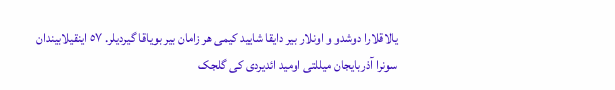یالاقلارا دوشدو و اونلار بیر دایقا شایید کیمی هر زامان بیر بویاقا گیردیلر. ٥٧ اینقیلابیندان سونرا آذربایجان میللتی اومید ائدیردی کی گلجک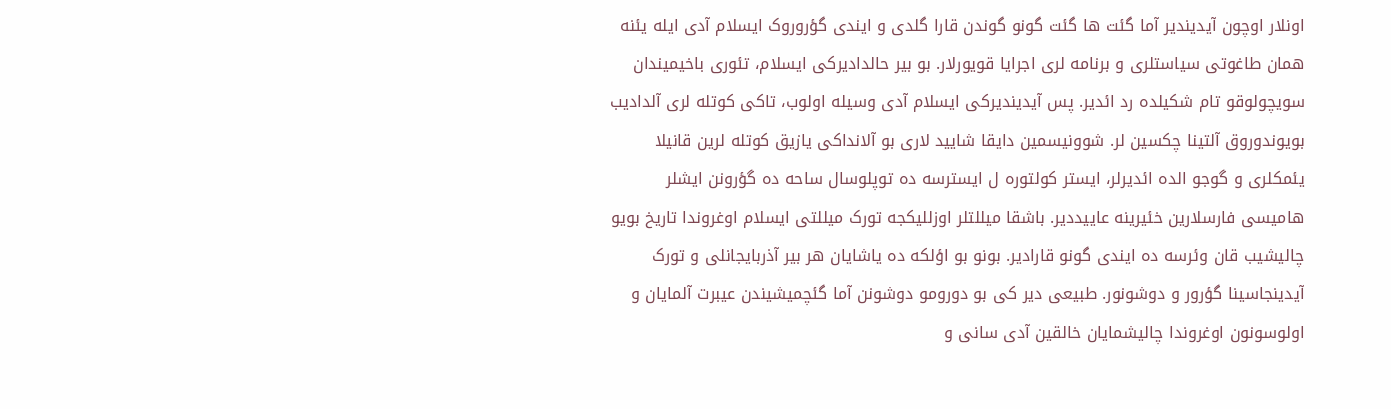اونلار اوچون آیدیندیر آما گئت ها گئت گونو گوندن قارا گلدی و ایندی گؤروروک ایسلام آدی ایله یئنه همان طاغوتی سیاستلری و برنامه لری اجرایا قویورلار. بو بیر حالدادیرکی ایسلام، تئوری باخیمیندان سویچولوقو تام شکیلده رد ائدیر. پس آیدیندیرکی ایسلام آدی وسیله اولوب، تاکی کوتله لری آلدادیب بویوندوروق آلتینا چکسین لر. شوونیسمین دایقا شایید لاری بو آلانداکی یازیق کوتله لرین قانیلا یئمکلری و گوجو الده ائدیرلر، ایستر کولتوره ل ایسترسه ده توپلوسال ساحه ده گؤرونن ایشلر هامیسی فارسلارین خئیرینه عاییددیر. باشقا میللتلر اوزللیکجه تورک میللتی ایسلام اوغروندا تاریخ بویو چالیشیب قان وئرسه ده ایندی گونو قارادیر. بونو بو اؤلکه ده یاشایان هر بیر آذربایجانلی و تورک آیدینجاسینا گؤرور و دوشونور. طبیعی دیر کی بو دورومو دوشونن آما گئچمیشیندن عیبرت آلمایان و اولوسونون اوغروندا چالیشمایان خالقین آدی سانی و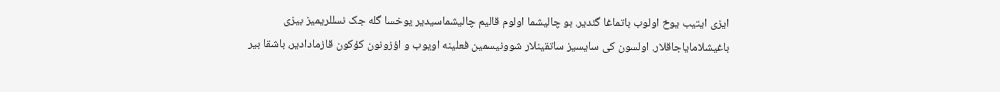ایزی ایتیب یوخ اولوب باتماغا گئدیر. بو چالیشما اولوم قالیم چالیشماسیدیر یوخسا گله جک نسللریمیز بیزی باغیشلامایاجاقلار. اولسون کی سایسیز ساتقینلار شوونیسمین فعلینه اویوب و اؤزونون کؤکون قازمادادیر، باشقا بیر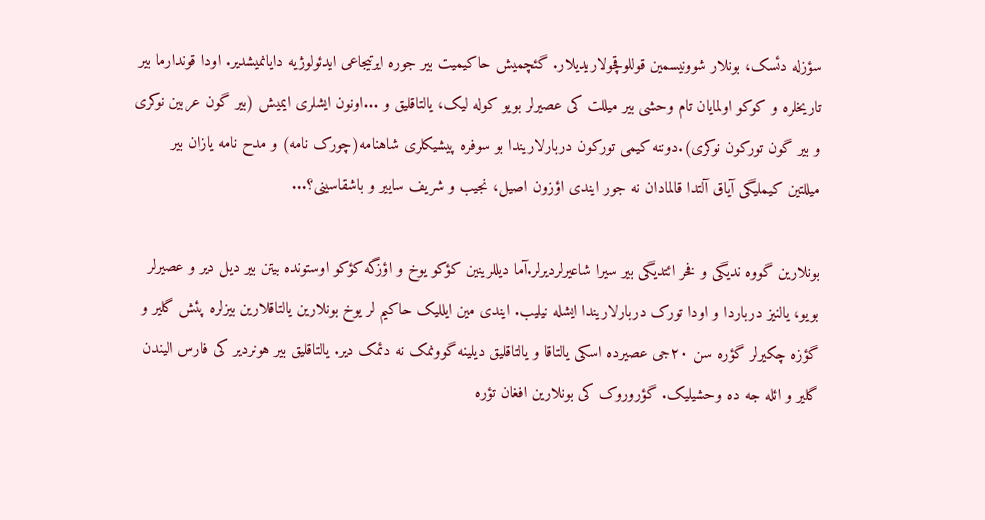سؤزله دئسک، بونلار شوونیسمین قوللوقچولاریدیلار. گئچمیش حاکیمیت بیر جوره ایرتیجاعی ایدئولوژیه دایانمیشدیر. اودا قوندارما بیر تاریخلره و کوکو اولمایان تام وحشی بیر میللت کی عصیرلر بویو کوله لیک، یالتاقلیق و ...اونون ایشلری ایمیش (بیر گون عربین نوکری و بیر گون تورکون نوکری).دوننه کیمی تورکون دربارلاریندا بو سوفره پیشیکلری شاهنامه(چورک نامه) و مدح نامه یازان بیر میللتین کیملیگی آیاق آلتدا قالمادان نه جور ایندی اؤزون اصیل، نجیب و شریف ساییر و باشقاسینی؟...

بونلارین گووه ندیگی و فخر ائتدیگی بیر سیرا شاعیرلردیرلر.آما دیللرینین کؤکو یوخ و اؤزگه کؤکو اوستونده بیتن بیر دیل دیر و عصیرلر بویو، یالنیز درباردا و اودا تورک دربارلاریندا ایشله نیلیب. ایندی مین ایللیک حاکیم لر یوخ بونلارین یالتاقلارین بیزلره پئش گلیر و گؤزه چکیرلر گؤره سن ٢٠جی عصیرده اسکی یالتاقا و یالتاقلیق دیلینه گوونمک نه دئمک دیر. یالتاقلیق بیر هونردیر کی فارس الیندن گلیر و ائله جه ده وحشیلیک. گؤروروک کی بونلارین افغان تؤره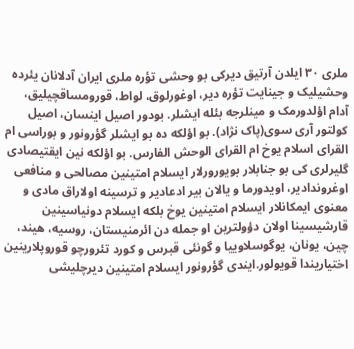ملری ٣٠ ایلدن آرتیق دیرکی بو وحشی تؤره ملری ایران آدلانان یئرده وحشیلیک و جینایت تؤره دیر، اوغورلوق، لواط، قورومساقچیلیق، آدام اؤلدورمک و مینلرجه بئله ایشلر. بودور اصیل اینسان، اصیل کولتور آری سوی(پاک نژاد). بو اؤلکه ده بو ایشلر گؤرونور و بوراسی ام القرای اسلام یوخ ام القرای الوحش الفارس. بو اؤلکه نین ایقتیصادی گلیرلری کی بو جنابلار بویورورلار ایسلام امتینین مصالحی و منافعی اوغروندادیر، اویدورما و یالان بیر ادعادیر و ترسینه اولاراق مادی و معنوی ایمکانلار ایسلام امتینین یوخ بلکه ایسلام دونیاسینین قارشیسینا اولان دؤولترین او جمله دن ائرمنیستان، روسیه، هیند، چین، یونان، یوگوسلاوییا و گونئی قبرس و کورد تئرورچو قوروپلارینین اختیاریندا قویولور.ایندی گؤرونور ایسلام امتینین دیرچلیشی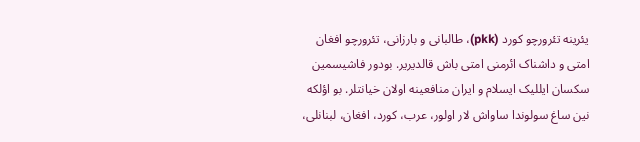یئرینه تئرورچو کورد (pkk)، طالبانی و بارزانی، تئرورچو افغان امتی و داشناک ائرمنی امتی باش قالدیریر. بودور فاشیسمین سکسان ایللیک ایسلام و ایران منافعینه اولان خیانتلر. بو اؤلکه نین ساغ سولوندا ساواش لار اولور، عرب، کورد، افغان، لبنانلی،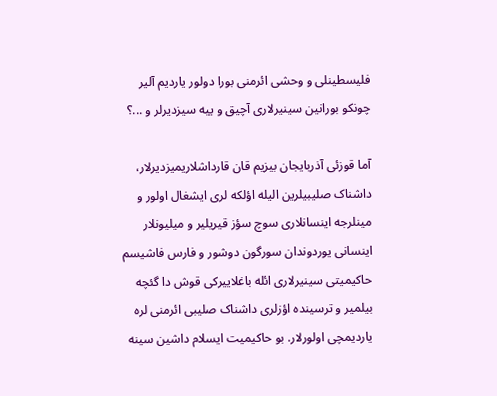فلیسطینلی و وحشی ائرمنی بورا دولور یاردیم آلیر چونکو بورانین سینیرلاری آچیق و ییه سیزدیرلر و ...؟

آما قوزئی آذربایجان بیزیم قان قارداشلاریمیزدیرلار، داشناک صلیبیلرین الیله اؤلکه لری ایشغال اولور و مینلرجه اینسانلاری سوچ سؤز قیریلیر و میلیونلار اینسانی یوردوندان سورگون دوشور و فارس فاشیسم حاکیمیتی سینیرلاری ائله باغلاییرکی قوش دا گئچه بیلمیر و ترسینده اؤزلری داشناک صلیبی ائرمنی لره یاردیمچی اولورلار. بو حاکیمیت ایسلام داشین سینه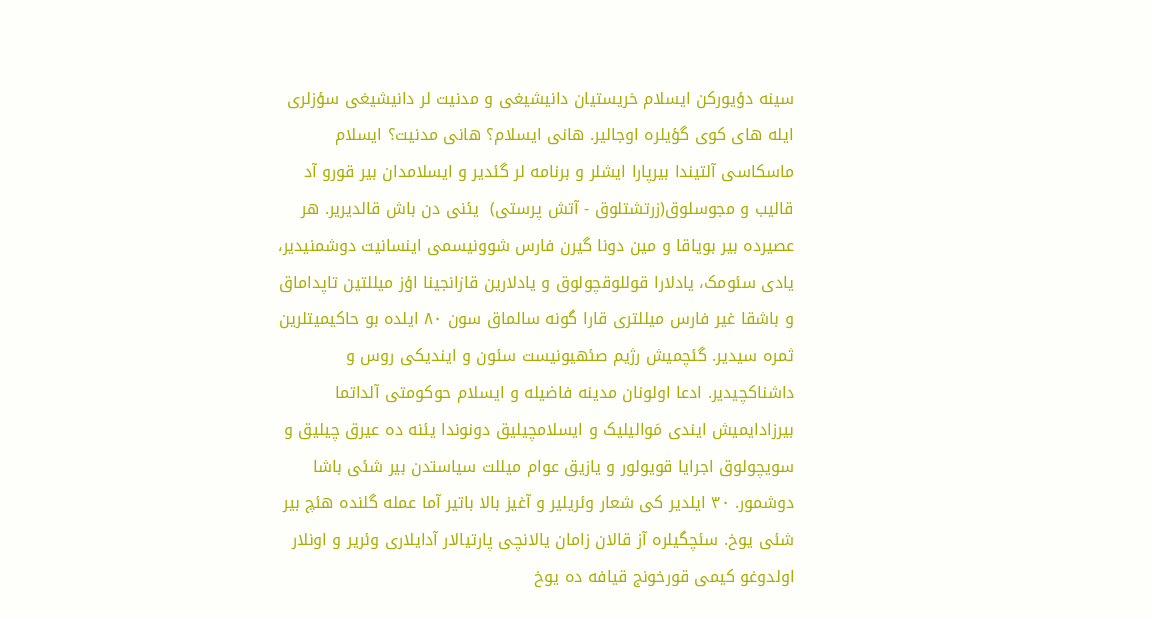سینه دؤیورکن ایسلام خریستیان دانیشیغی و مدنیت لر دانیشیغی سؤزلری ایله های کوی گؤیلره اوجالیر. هانی ایسلام؟ هانی مدنیت؟ ایسلام ماسکاسی آلتیندا بیرپارا ایشلر و برنامه لر گئدیر و ایسلامدان بیر قورو آد قالیب و مجوسلوق(زرتشتلوق - آتش پرستی)  یئنی دن باش قالدیریر. هر عصیرده بیر بویاقا و مین دونا گیرن فارس شوونیسمی اینسانیت دوشمنیدیر، یادی سئومک، یادلارا قوللوقچولوق و یادلارین قازانجینا اؤز میللتین تاپداماق و باشقا غیر فارس میللتری قارا گونه سالماق سون ٨٠ ایلده بو حاکیمیتلرین ثمره سیدیر. گئچمیش رژیم صئهیونیست سئون و ایندیکی روس و داشناکچیدیر. ادعا اولونان مدینه فاضیله و ایسلام حوکومتی آلداتما بیرزادایمیش ایندی مَوالیلیک و ایسلامچیلیق دونوندا یئنه ده عیرق چیلیق و سویچولوق اجرایا قویولور و یازیق عوام میللت سیاستدن بیر شئی باشا دوشمور. ٣٠ ایلدیر کی شعار وئریلیر و آغیز بالا باتیر آما عمله گلنده هئچ بیر شئی یوخ. سئچگیلره آز قالان زامان یالانچی پارتیالار آدایلاری وئریر و اونلار اولدوغو کیمی قورخونج قیافه ده یوخ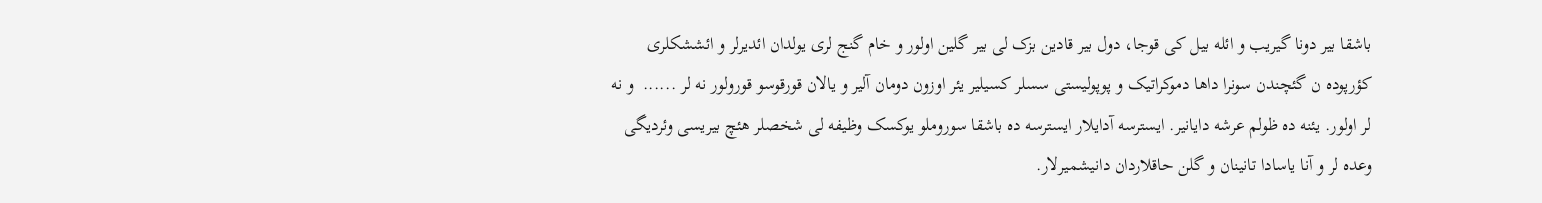باشقا بیر دونا گیریب و ائله بیل کی قوجا، دول بیر قادین بزک لی بیر گلین اولور و خام گنج لری یولدان ائدیرلر و ائششکلری کؤرپوده ن گئچندن سونرا داها دموکراتیک و پوپولیستی سسلر کسیلیر یئر اوزون دومان آلیر و یالان قورقوسو قورولور نه لر ......  و نه لر اولور. یئنه ده ظولم عرشه دایانیر. ایسترسه آدایلار ایسترسه ده باشقا سوروملو یوکسک وظیفه لی شخصلر هئچ بیریسی وئردیگی وعده لر و آنا یاسادا تانینان و گلن حاقلاردان دانیشمیرلار.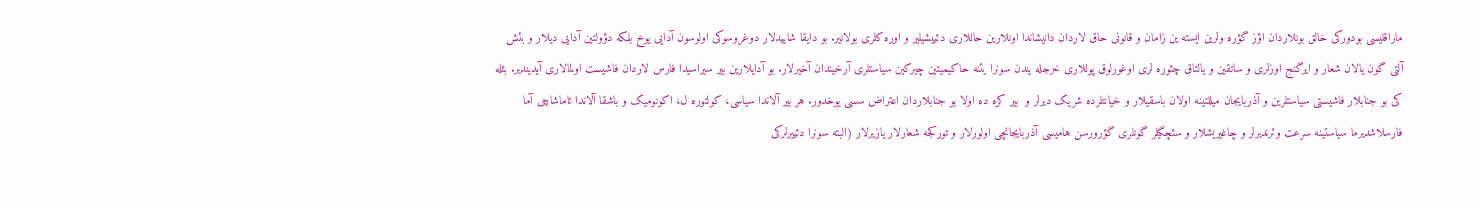ماراقلیسی بودورکی خالق بونلاردان اؤز گؤره ولرین ایسته ین زامان و قانونی حاق لاردان دانیشاندا اونلارین حاللاری دئییشیلیر و اوره کلری بولانیر. بو دایقا شاییدلار دوغروسوکی اولوسون آدایی یوخ بلکه دؤولتین آدایی دیلار و بئش آلتی گون یالان شعار و ایرگنج اوزلری و ساتقین و یالتاق چئوره لری اوغورلوق پوللاری خرجله یندن سونرا یئنه حاکیمیتین چیرکین سیاستلری آرخیندان آخیرلار. بو آدایلارین بیر سیراسیدا فارس لاردان فاشیست اولمالاری آیدیندیر. بئله کی بو جنابلار فاشیستی سیاستلرین و آذربایجان میللتینه اولان باسقیلار و خیانتلرده شریک دیرلر و  بیر کره ده اولا بو جنابلاردان اعتراض سسی یوخدور. هر بیر آلاندا سیاسی، کولتوره ل، اکونومیک و باشقا آلاندا تاماشاچی آما فارسلاشدیرما سیاستینه سرعت وئرندیرلر و چاغیریشلار و سئچگیلر گونلری گؤرورسن هامیسی آذربایجانچی اولورلار و تورکجه شعارلار یازیرلار (البته سونرا دئییرلرکی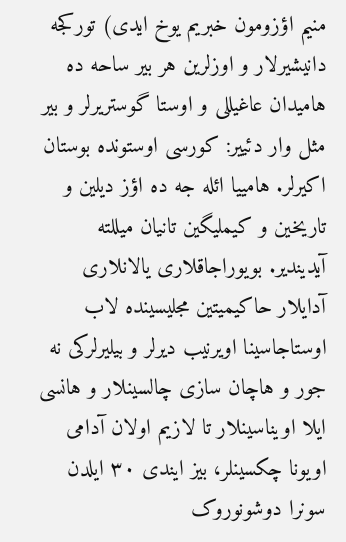منیم اؤزومون خبریم یوخ ایدی) تورکجه دانیشیرلار و اوزلرین هر بیر ساحه ده هامیدان عاغیللی و اوستا گوستریرلر و بیر مثل وار دئییر: کورسی اوستونده بوستان اکیرلر. هامییا ائله جه ده اؤز دیلین و تاریخین و کیملیگین تانیان میللته آیدیندیر. بویوراجاقلاری یالانلاری آدایلار حاکیمیتین مجلیسینده لاب اوستاجاسینا اویرنیب دیرلر و بیلیرلرکی نه جور و هاچان سازی چالسینلار و هانسی ایلا اویناسینلار تا لازیم اولان آدامی اویونا چکسینلر، بیز ایندی ٣٠ ایلدن سونرا دوشونوروک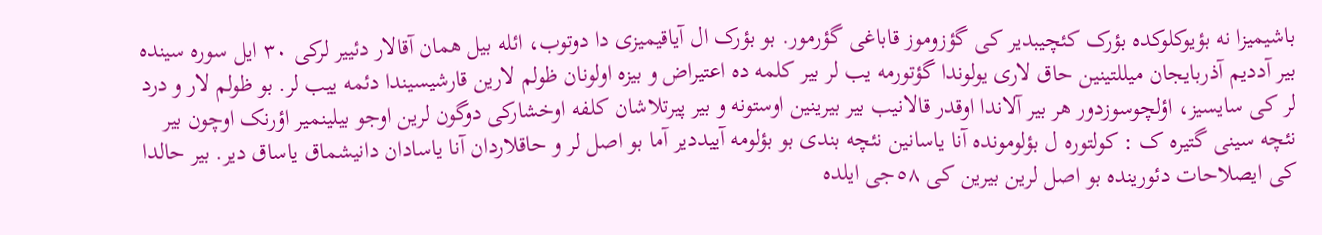باشیمیزا نه بؤیوکلوکده بؤرک کئچیبدیر کی گؤزوموز قاباغی گؤرمور. بو بؤرک ال آیاقیمیزی دا دوتوب، ائله بیل همان آقالار دئییر لرکی ٣٠ ایل سوره سینده بیر آددیم آذربایجان میللتینین حاق لاری یولوندا گؤتورمه یب لر بیر کلمه ده اعتیراض و بیزه اولونان ظولم لارین قارشیسیندا دئمه ییب لر. بو ظولم لار و درد لر کی سایسیز، اؤلچوسوزدور هر بیر آلاندا اوقدر قالانیب بیر بیرینین اوستونه و بیر پیرتلاشان کلفه اوخشارکی دوگون لرین اوجو بیلینمیر اؤرنک اوچون بیر نئچه سینی گتیره ک : کولتوره ل بؤلومونده آنا یاسانین نئچه بندی بو بؤلومه آییددیر آما بو اصل لر و حاقلاردان آنا یاسادان دانیشماق یاساق دیر. بیر حالدا کی ایصلاحات دئورینده بو اصل لرین بیرین کی ٥٨جی ایلده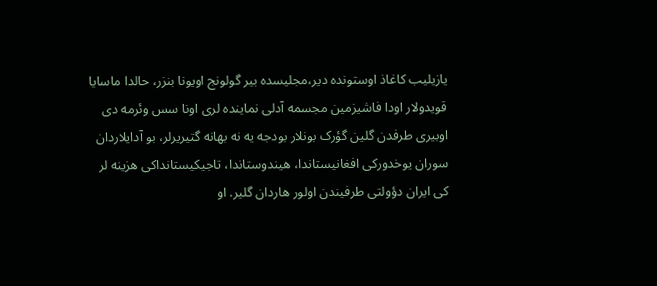یازیلیب کاغاذ اوستونده دیر،مجلیسده بیر گولونج اویونا بنزر، حالدا ماسایا قویدولار اودا فاشیزمین مجسمه آدلی نماینده لری اونا سس وئرمه دی اوبیری طرفدن گلین گؤرک بونلار بودجه یه نه بهانه گتیریرلر، بو آدایلاردان سوران یوخدورکی افغانیستاندا، هیندوستاندا، تاجیکیستانداکی هزینه لر کی ایران دؤولتی طرفیندن اولور هاردان گلیر. او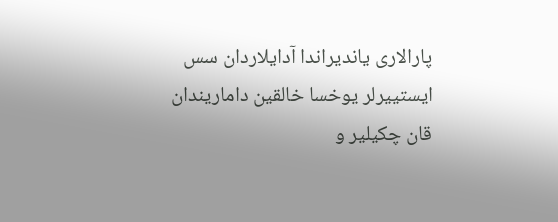پارالاری یاندیراندا آدایلاردان سس ایستییرلر یوخسا خالقین داماریندان قان چکیلیر و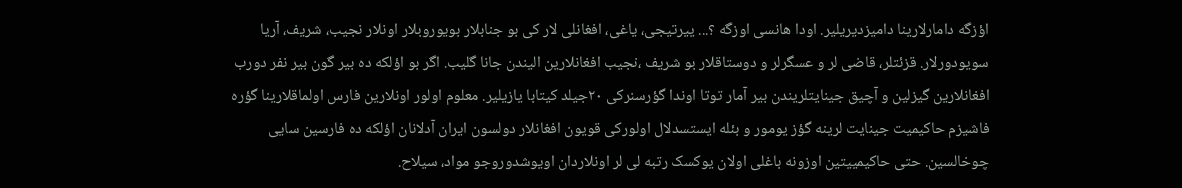اؤزگه دامارلارینا دامیزدیریلیر. اودا هانسی اوزگه ؟... ییرتیجی، یاغی، افغانلی لار کی بو جنابلار بویوروبلار اونلار نجیب، شریف، آریا سویودورلار. قزئتلر، قاضی لر و عسگرلر و دوستاقلار بو شریف ،نجیب افغانلارین الیندن جانا گلیب. اگر بو اؤلکه ده بیر گون بیر نفر دورب افغانلارین گیزلین و آچیق جینایتلریندن بیر آمار توتا اوندا گؤرسنرکی ٢٠جیلد کیتابا یازیلیر. معلوم اولور اونلارین فارس اولماقلارینا گؤره فاشیزم حاکیمیت جینایت لرینه گؤز یومور و بئله ایستسدلال اولورکی قویون افغانلار دولسون ایران آدلانان اؤلکه ده فارسین سایی چوخالسین. حتی حاکیمییتین اوزونه باغلی اولان یوکسک رتبه لی لر اونلاردان اویوشدوروجو مواد، سیلاح.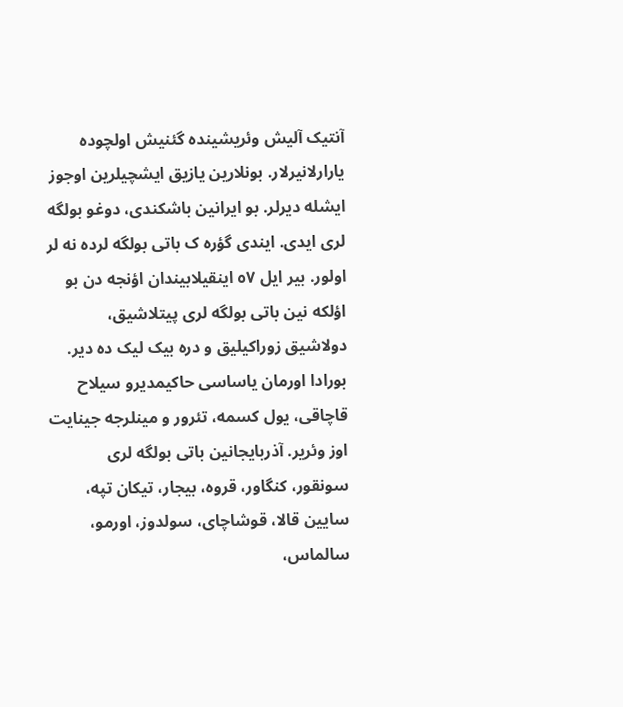آنتیک آلیش وئریشینده گئنیش اولچوده یارارلانیرلار. بونلارین یازیق ایشچیلرین اوجوز ایشله دیرلر. بو ایرانین باشکندی، دوغو بولگه لری ایدی. ایندی گؤره ک باتی بولگه لرده نه لر اولور. بیر ایل ٥٧ اینقیلابیندان اؤنجه دن بو اؤلکه نین باتی بولگه لری پیتلاشیق، دولاشیق زوراکیلیق و دره بیک لیک ده دیر. بورادا اورمان یاساسی حاکیمدیرو سیلاح قاچاقی، یول کسمه، تئرور و مینلرجه جینایت اوز وئریر. آذربایجانین باتی بولگه لری سونقور، کنگاور، قروه، بیجار، تیکان تپه، سایین قالا، قوشاچای، سولدوز، اورمو، سالماس،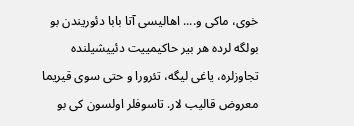خوی، ماکی و.... اهالیسی آتا بابا دئوریندن بو بولگه لرده هر بیر حاکیمییت دئییشیلنده تجاوزلره، یاغی لیگه، تئرورا و حتی سوی قیریما معروض قالیب لار. تاسوفلر اولسون کی بو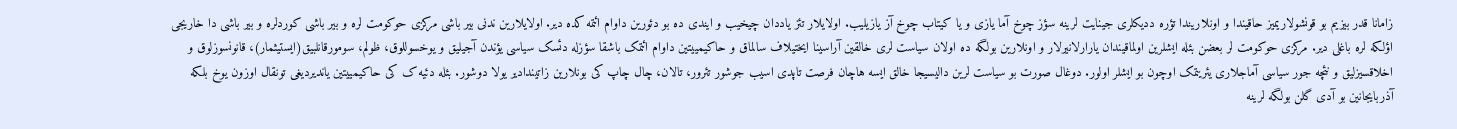زامانا قدر بیزیم بو قونشولاریمیز حاقیندا و اونلاریندا تؤره ددیکلری جینایت لرینه سؤز چوخ آما یازی و یا کیتاب چوخ آز یازیلیب. اولایلار تئز یاددان چیخیب و ایندی ده بو دئورین داوام ائتمه کده دیر. اولایلارین ندنی بیر باشی مرکزی حوکومت لره و بیر باشی کوردلره و بیر باشی دا خاریجی اؤلکه لره باغلی دیر. مرکزی حوکومت لر بعضن بئله ایشلرین اولماقیندان یارارلانیرلار و اونلارین بولگه ده اولان سیاست لری خالقین آراسینا ایختیلاف سالماق و حاکیمییتین داوام ائتمک باشقا سؤزله دئسک سیاسی یؤندن آجیلیق و یوخسوللوق، ظولم، سومورقانلبیق(ایستیثمار)، قانونسوزلوق و اخلاقسیزلیق و نئچه جور سیاسی آماجلاری یئریتمک اوچون بو ایشلر اولور. دوغال صورت بو سیاست لرین دالیسیجا خالق ایسه هاچان فرصت تاپدی اسیب جوشور تئرور، تالان، چال چاپ کی بونلارین زاتیندادیر یولا دوشور. بئله دئیه ک کی حاکیمییتین یاندیردیغی تونقال اوزون یوخ بلکه آذربایجانین بو آدی گلن بولگه لرینه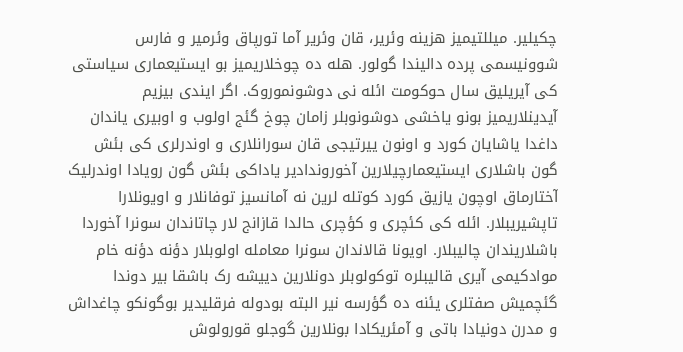چکیلیر. میللتیمیز هزینه وئریر، قان وئریر آما تورپاق وئرمیر و فارس شوونیسمی پرده دالیندا گولور. هله ده چوخلاریمیز بو ایستیعماری سیاستی کی آیریلیق سال حوکومت ائله نی دوشونموروک. اگر ایندی بیزیم آیدینلاریمیز بونو یاخشی دوشونوبلر زامان چوخ گئج اولوب و اوبیری یاندان داغدا یاشایان کورد و اونون ییرتیجی قان سورانلاری و اوندرلری کی بئش گون باشلاری ایستیعمارچیلارین آخوروندادیر یاداکی بئش گون رویادا اوندرلیک آختارماق اوچون یازیق کورد کوتله لرین نه آمانسیز توفانلار و اویونلارا تاپشیریبلار. ائله کی کئچری و کؤچری حالدا قازانج لار چاتاندان سونرا آخوردا باشلاریندان چالیبلار. اویونا قالاندان سونرا معامله اولوبلار دؤنه دؤنه خام موادکیمی آیری قالیبلره توکولوبلر دونلارین دییشه رک باشقا بیر دوندا گئچمیش صفتلری یئنه ده گؤرسه نیر البته بودوله فرقلیدیر بوگونکو چاغداش و مدرن دونیادا باتی و آمئریکادا بونلارین گوجلو قورولوش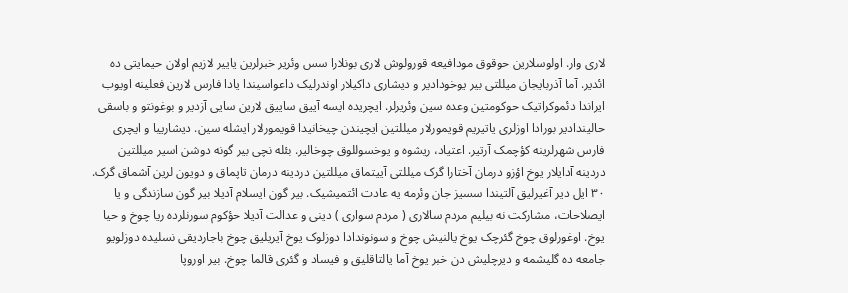لاری وار. اولوسلارین حوقوق مودافیعه قورولوش لاری بونلارا سس وئریر خبرلرین یاییر لازیم اولان حیمایتی ده ائدیر. آما آذربایجان میللتی بیر یوخودادیر و دیشاری داکیلار اوندرلیک داعواسیندا یادا فارس لارین فعلینه اویوب ایراندا دئموکراتیک حوکومتین وعده سین وئریرلر. ایچریده ایسه آییق ساییق لارین سایی آزدیر و بوغونتو و باسقی حالیندادیر بورادا اوزلری یاتیریم قویمورلار میللتین ایچیندن چیخانیدا قویمورلار ایشله سین. دیشارییا و ایچری فارس شهرلرینه کؤچمک آرتیر. اعتیاد، ریشوه و یوخسوللوق چوخالیر. بئله نچی بیر گونه دوشن اسیر میللتین دردینه آدایلار یوخ اؤزو درمان آختارا گرک میللتی آییتماق میللتین دردینه درمان تاپماق و دویون لرین آشماق گرک. ٣٠ ایل دیر آغیرلیق آلتیندا سسیز جان وئرمه یه عادت ائتمیشیک. بیر گون ایسلام آدیلا بیر گون سازندگی و یا ایصلاحات، مشارکت نه بیلیم مردم سالاری ( مردم سواری ) دینی و عدالت آدیلا حؤکوم سورنلرده ریا چوخ و حیا یوخ. اوغورلوق چوخ گئرچک یوخ یالنیش چوخ و سونوندادا دوزلوک یوخ آیریلیق چوخ باجاردیقی نسلیده دوزلویو جامعه ده گلیشمه و دیرچلیش دن خبر یوخ آما یالتاقلیق و فیساد و گئری قالما چوخ. بیر اوروپا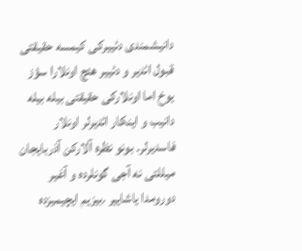دانیشمندی دئییرکی کیمسه حقیقتی قبول ائدیر و دئییر هئچ اونلارا سؤز یوخ اما اونلارکی حقیقتی بیله بیله دانیب و اینکار ائدیرلر اونلار فاسدیرلر. بونو نظره آلارکن آذربایجان میللتی نه آجی گونلرده و آغیر دورومدا یاشاییر .بیزیم ایچیمیزده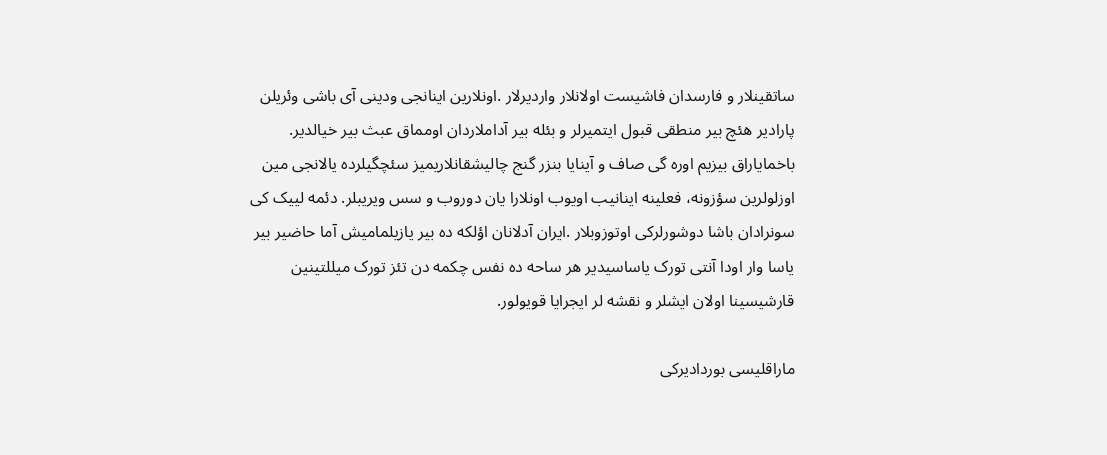ساتقینلار و فارسدان فاشیست اولانلار واردیرلار .اونلارین اینانجی ودینی آی باشی وئریلن پارادیر هئچ بیر منطقی قبول ایتمیرلر و بئله بیر آداملاردان اومماق عبث بیر خیالدیر. باخمایاراق بیزیم اوره گی صاف و آینایا بنزر گنج چالیشقانلاریمیز سئچگیلرده یالانجی مین اوزلولرین سؤزونه، فعلینه اینانیب اویوب اونلارا یان دوروب و سس ویریبلر. دئمه لییک کی سونرادان باشا دوشورلرکی اوتوزوبلار .ایران آدلانان اؤلکه ده بیر یازیلمامیش آما حاضیر بیر یاسا وار اودا آنتی تورک یاساسیدیر هر ساحه ده نفس چکمه دن تئز تورک میللتینین قارشیسینا اولان ایشلر و نقشه لر ایجرایا قویولور.

ماراقلیسی بوردادیرکی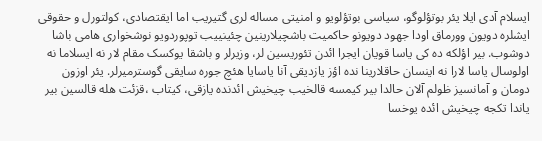ایسلام آدی ایلا یئر بوتؤلوگو، سیاسی بوتؤلویو و امنیتی مساله لری گتیریب اما ایقتصادی، کولتورل و حقوقی ایشلره دویون وورماق اودا جهود دویونو حاکمیت باشچیلارینین چئینییب توپوردویو نوشخواری هامی باشا دوشوب. بیر اؤلکه ده کی یاسا قویان ایجرا ائدن تئوریسین لر، وزیرلر و باشقا یوکسک مقام لار نه ایسلاما نه اولوسال یاسا لارا نه اینسان حاقلارینا نده اؤز یازدیقی آنا یاسایا هئچ جوره سایقی گوسترمیرلر. یئر اوزون دومان و آمانسیز ظولم آلان حالدا بیر کیمسه قالخیب چیخیش ائدنده یازقی، کیتاب ،قزئت هله قالسین بیر یاندا تکجه چیخیش ائده یوخسا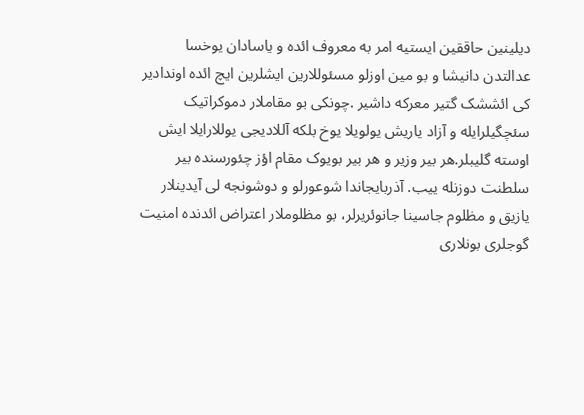دیلینین حاققین ایستیه امر به معروف ائده و یاسادان یوخسا عدالتدن دانیشا و بو مین اوزلو مسئوللارین ایشلرین ایچ ائده اوندادیر کی ائششک گتیر معرکه داشیر .چونکی بو مقاملار دموکراتیک سئچگیلرایله و آزاد یاریش یولویلا یوخ بلکه آللادیجی یوللارایلا ایش اوسته گلیبلر.هر بیر وزیر و هر بیر بویوک مقام اؤز چئورسنده بیر سلطنت دوزنله ییب. آذربایجاندا شوعورلو و دوشونجه لی آیدینلار یازیق و مظلوم جاسینا جانوئریرلر، بو مظلوملار اعتراض ائدنده امنیت گوجلری بونلاری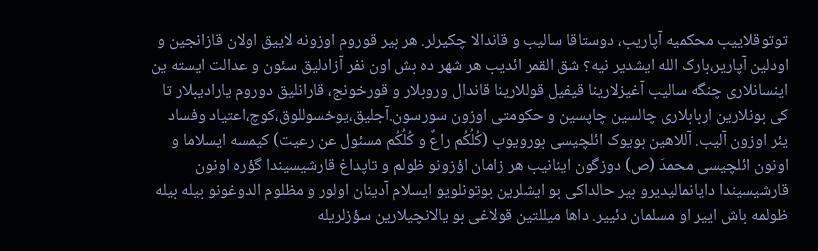توتوقلاییب محکمیه آپاریب، دوستاقا سالیب و قاندالا چکیرلر. هر بیر قوروم اوزونه لاییق اولان قازانجین و اودلین آپاریر،بارک الله ایشدیر نیه؟ شق القمر ائدیب هر شهر ده بش اون نفر آزادلیق سئون و عدالت ایسته ین اینسانلاری چنگه سالیب آغیزلارینا قیفیل قوللارینا قاندال وروبلار و قورخونج، قارانلیق دوروم یارادیبلار تا کی بونلارین اربابلاری چالسین چاپسین و حکومتی اوزون سورسون.آجلیق،یوخسوللوق،کوچ،اعتیاد وفساد یئر اوزون آلیب. آللاهین بویوک ائلچیسی بورویوب (کُلُکُم راعٌ و کُلُکُم مسئول عن رعیت) کیمسه ایسلاما و اونون ائلچیسی محمدَ (ص) دوزگون اینانیب هر زامان اؤزونو ظولم و تاپداغ قارشیسیندا گؤره اونون قارشیسیندا دایانمالیدیرو بیر حالداکی بو ایشلرین بوتونلویو ایسلام آدینان اولور و مظلوم الدوغونو بیله بیله ظولمه باش اییر او مسلمان دئییر. داها میللتین قولاغی بو یالانچیلارین سؤزلریله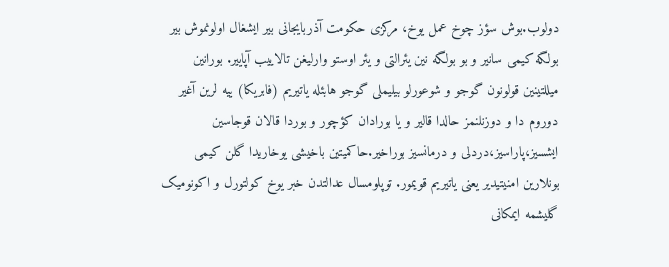دولوب.بوش سؤز چوخ عمل یوخ، مرکزی حکومت آذربایجانی بیر ایشغال اولونموش بیر بولگه کیمی سانیر و بو بولگه نین یئرالتی و یئر اوستو وارلیغن تالاییب آپاییر. بورانین میللتینین قولونون گوجو و شوعورلو بیلیملی گوجو هابئله یاتیریم (فابریکا) ییه لرین آغیر دوروم دا و دوزنلنمز حالدا قالیر و یا بورادان کؤچور و بوردا قالان قوجاسین ایشسیز،پاراسیز،دردلی و درمانسیز بوراخیر.حاکمیتین باخیشی یوخاریدا گلن کیمی بونلارین امنیتیدیر یعنی یاتیریم قویمور. توپلومسال عدالتدن خبر یوخ کولتورل و اکونومیک گلیشمه ایمکانی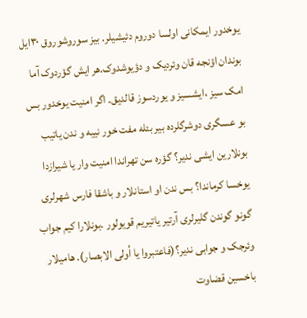یوخدور ایمکانی اولسا دوروم دئیشیلر. بیز سوروشوروق ٣٠ایل بوندان اؤنجه قان وئردیک و دؤیوشدوک.هر ایش گؤردوک آما امک سیز ،ایشسیز و یوردسوز قالدیق. اگر امنیت یوخدور بس بو عسگری دوشرگلرده بیر بئله مفت خور نییه و ندن یاتیب بونلارین ایشی ندیر؟ گؤره سن تهراندا امنیت وار یا شیرازدا یوخسا کرماندا؟ بس ندن او استانلار و باشقا فارس شهرلری گونو گوندن گلیرلری آرتیر یاتیریم قویولور .بونلارا کیم جواب وئرجک و جوابی ندیر؟(فاعتبروا یا اُولی الابصار). هامیلار باخسین قضاوت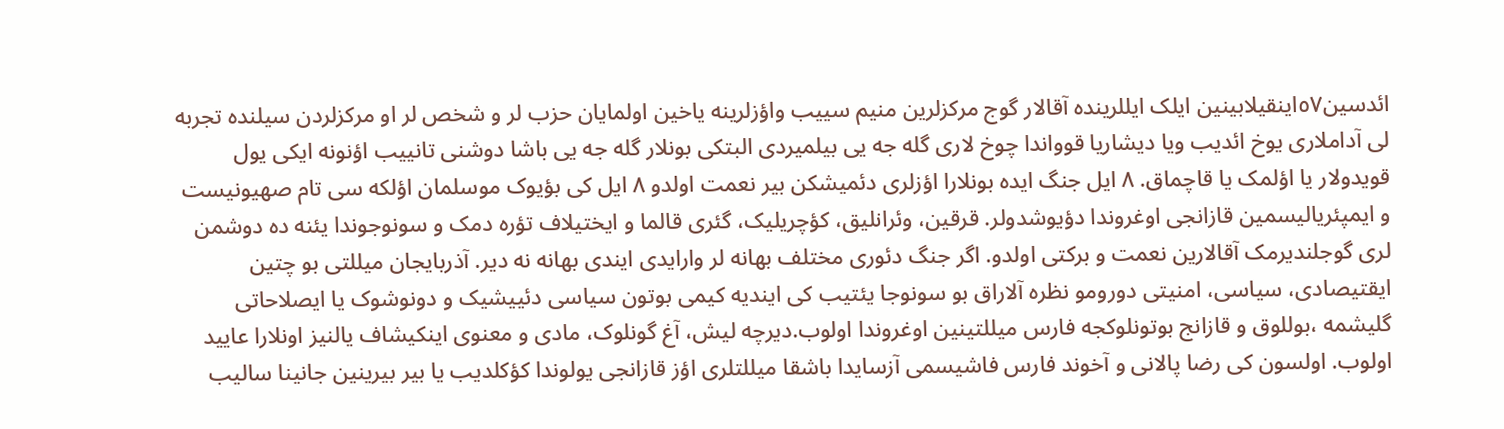ائدسین٥٧اینقیلابینین ایلک ایللرینده آقالار گوج مرکزلرین منیم سییب واؤزلرینه یاخین اولمایان حزب لر و شخص لر او مرکزلردن سیلنده تجربه لی آداملاری یوخ ائدیب ویا دیشاریا قوواندا چوخ لاری گله جه یی بیلمیردی البتکی بونلار گله جه یی باشا دوشنی تانییب اؤنونه ایکی یول قویدولار یا اؤلمک یا قاچماق. ٨ ایل جنگ ایده بونلارا اؤزلری دئمیشکن بیر نعمت اولدو ٨ ایل کی بؤیوک موسلمان اؤلکه سی تام صهیونیست و ایمپئریالیسمین قازانجی اوغروندا دؤیوشدولر. قرقین، وئرانلیق، کؤچریلیک، گئری قالما و ایختیلاف تؤره دمک و سونوجوندا یئنه ده دوشمن لری گوجلندیرمک آقالارین نعمت و برکتی اولدو. اگر جنگ دئوری مختلف بهانه لر وارایدی ایندی بهانه نه دیر. آذربایجان میللتی بو چتین ایقتیصادی، سیاسی، امنیتی دورومو نظره آلاراق بو سونوجا یئتیب کی ایندیه کیمی بوتون سیاسی دئییشیک و دونوشوک یا ایصلاحاتی گلیشمه ،بوللوق و قازانج بوتونلوکجه فارس میللتینین اوغروندا اولوب.دیرچه لیش، آغ گونلوک، مادی و معنوی اینکیشاف یالنیز اونلارا عایید اولوب. اولسون کی رضا پالانی و آخوند فارس فاشیسمی آزسایدا باشقا میللتلری اؤز قازانجی یولوندا کؤکلدیب یا بیر بیرینین جانینا سالیب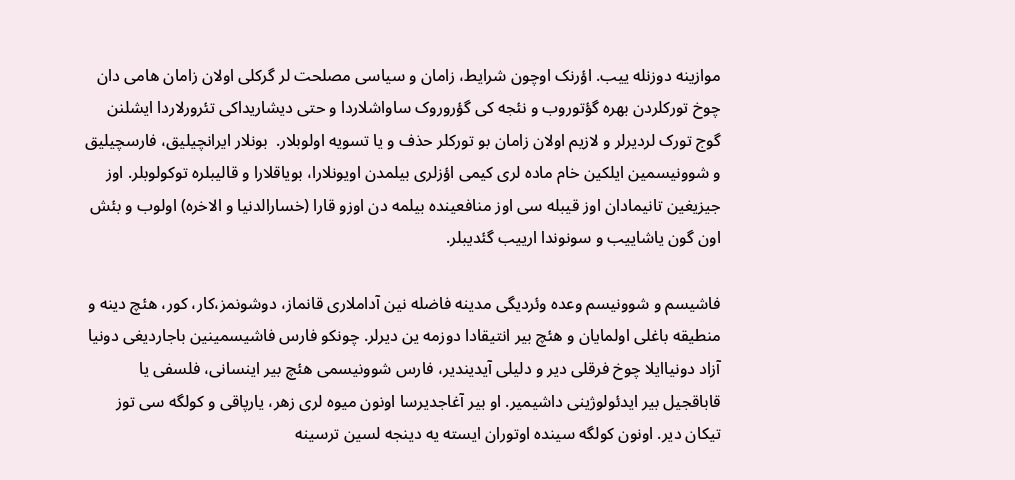موازینه دوزنله ییب. اؤرنک اوچون شرایط، زامان و سیاسی مصلحت لر گرکلی اولان زامان هامی دان چوخ تورکلردن بهره گؤتوروب و نئجه کی گؤروروک ساواشلاردا و حتی دیشاریداکی تئرورلاردا ایشلنن گوج تورک لردیرلر و لازیم اولان زامان بو تورکلر حذف و یا تسویه اولوبلار.  بونلار ایرانچیلیق، فارسچیلیق و شوونیسمین ایلکین خام ماده لری کیمی اؤزلری بیلمدن اویونلارا، بویاقلارا و قالیبلره توکولوبلر. اوز جیزیغین تانیمادان اوز قیبله سی اوز منافعینده بیلمه دن اوزو قارا (خسارالدنیا و الاخره) اولوب و بئش اون گون یاشاییب و سونوندا ارییب گئدیبلر.

فاشیسم و شوونیسم وعده وئردیگی مدینه فاضله نین آداملاری قانماز، دوشونمز،کار، کور، هئچ دینه و منطیقه باغلی اولمایان و هئچ بیر انتیقادا دوزمه ین دیرلر. چونکو فارس فاشیسمینین باجاردیغی دونیا آزاد دونیاایلا چوخ فرقلی دیر و دلیلی آیدیندیر، فارس شوونیسمی هئچ بیر اینسانی، فلسفی یا قاباقجیل بیر ایدئولوژینی داشیمیر. او بیر آغاجدیرسا اونون میوه لری زهر، یارپاقی و کولگه سی توز تیکان دیر. اونون کولگه سینده اوتوران ایسته یه دینجه لسین ترسینه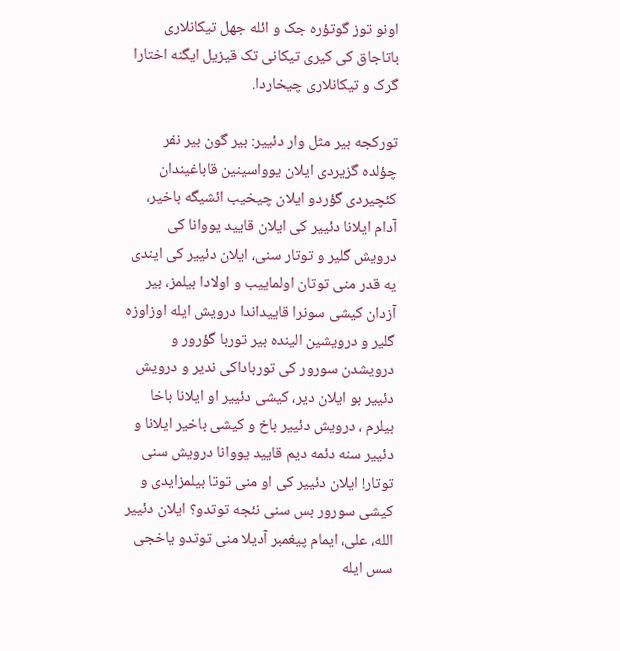اونو توز گوتؤره جک و ائله جهل تیکانلاری باتاجاق کی کیری تیکانی تک قیزیل ایگنه اختارا گرک و تیکانلاری چیخاردا.

تورکجه بیر مثل وار دئییر: بیر گون بیر نفر چؤلده گزیردی ایلان یوواسینین قاباغیندان کئچیردی گؤردو ایلان چیخیب ائشیگه باخیر، آدام ایلانا دئییر کی ایلان قایید یووانا کی درویش گلیر و توتار سنی، ایلان دئییر کی ایندی یه قدر منی توتان اولماییب و اولادا بیلمز، بیر آزدان کیشی سونرا قاییداندا درویش ایله اوزاوزه گلیر و درویشین الینده بیر توربا گؤرور و درویشدن سورور کی تورباداکی ندیر و درویش دئییر بو ایلان دیر، کیشی دئییر او ایلانا باخا بیلرم ، درویش دئییر باخ و کیشی باخیر ایلانا و دئییر سنه دئمه دیم قایید یووانا درویش سنی توتار! ایلان دئییر کی او منی توتا بیلمزایدی و کیشی سورور بس سنی نئجه توتدو؟ ایلان دئییر الله، علی، ایمام پیغمبر آدیلا منی توتدو یاخجی سس ایله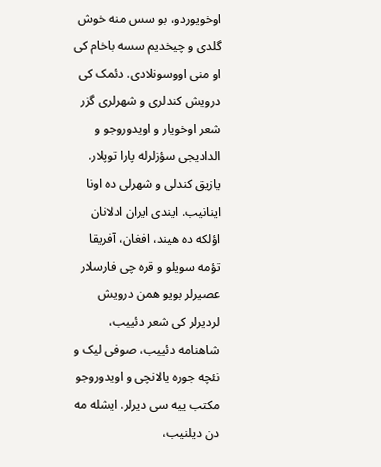اوخویوردو، بو سس منه خوش گلدی و چیخدیم سسه باخام کی او منی اووسونلادی. دئمک کی درویش کندلری و شهرلری گزر شعر اوخویار و اویدوروجو و الدادیجی سؤزلرله پارا توپلار. یازیق کندلی و شهرلی ده اونا اینانیب. ایندی ایران ادلانان اؤلکه ده هیند، افغان، آفریقا تؤمه سویلو و قره چی فارسلار عصیرلر بویو همن درویش لردیرلر کی شعر دئییب، شاهنامه دئییب، صوفی لیک و نئچه جوره یالانچی و اویدوروجو مکتب ییه سی دیرلر. ایشله مه دن دیلنیب،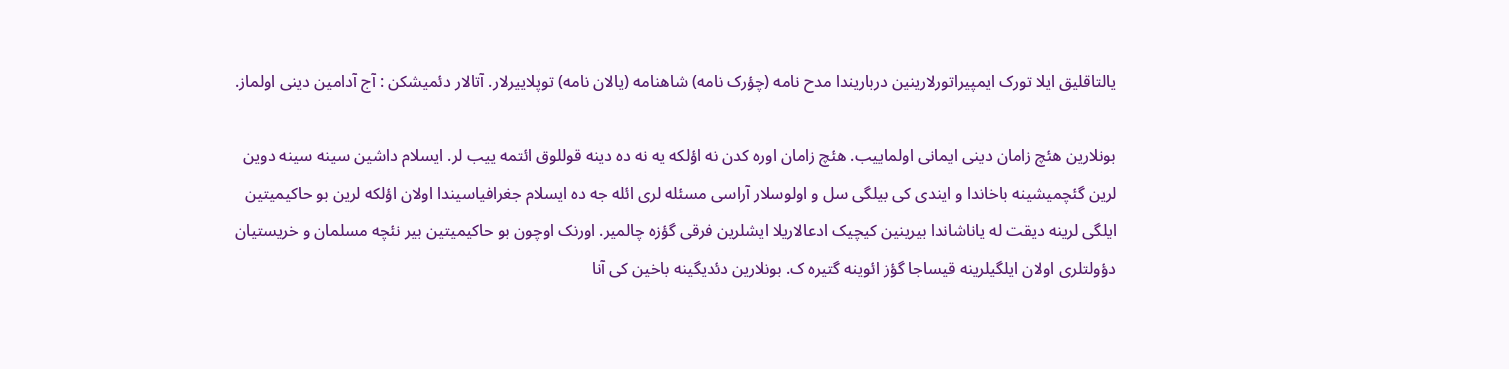یالتاقلیق ایلا تورک ایمپیراتورلارینین درباریندا مدح نامه (چؤرک نامه) شاهنامه (یالان نامه) توپلاییرلار. آتالار دئمیشکن : آج آدامین دینی اولماز.

بونلارین هئچ زامان دینی ایمانی اولماییب. هئچ زامان اوره کدن نه اؤلکه یه نه ده دینه قوللوق ائتمه ییب لر. ایسلام داشین سینه سینه دوین لرین گئچمیشینه باخاندا و ایندی کی بیلگی سل و اولوسلار آراسی مسئله لری ائله جه ده ایسلام جغرافیاسیندا اولان اؤلکه لرین بو حاکیمیتین ایلگی لرینه دیقت له یاناشاندا بیرینین کیچیک ادعالاریلا ایشلرین فرقی گؤزه چالمیر. اورنک اوچون بو حاکیمیتین بیر نئچه مسلمان و خریستیان دؤولتلری اولان ایلگیلرینه قیساجا گؤز ائوینه گتیره ک. بونلارین دئدیگینه باخین کی آنا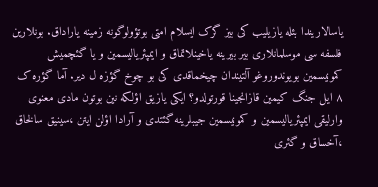یاسالاریندا بئله یازیلیب کی بیز گرک ایسلام امتی بوتؤولوگونه زمینه یاراداق. بونلارین فلسفه سی موسلمانلاری بیر بیرینه یاخینلاتماق و ایمپئریالیسمین و یا گئچمیش کمونیسمین بویوندوروغو آلتیندان چیخماقدی کی بو چوخ گؤزه ل دیر. آما گؤره ک ٨ ایل جنگ کیمین قازانجینا قورتولدو؟ ایکی یازیق اؤلکه نین بوتون مادی معنوی وارلیقی ایمپئریالیسمین و کمونیسمین جیبلرینه گئتدی و آرادا اؤلن ایتن ،سینیق سالخاق ،آخساق و گئری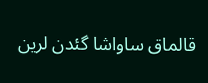قالماق ساواشا گئدن لرین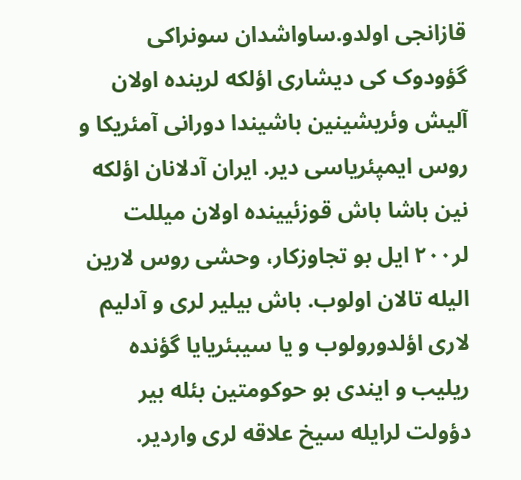قازانجی اولدو.ساواشدان سونراکی گؤودوک کی دیشاری اؤلکه لرینده اولان آلیش وئریشینین باشیندا دورانی آمئریکا و روس ایمپئریاسی دیر. ایران آدلانان اؤلکه نین باشا باش قوزئیینده اولان میللت لر٢٠٠ ایل بو تجاوزکار، وحشی روس لارین الیله تالان اولوب. باش بیلیر لری و آدلیم لاری اؤلدورولوب و یا سیبئریایا گؤنده ریلیب و ایندی بو حوکومتین بئله بیر دؤولت لرایله سیخ علاقه لری واردیر.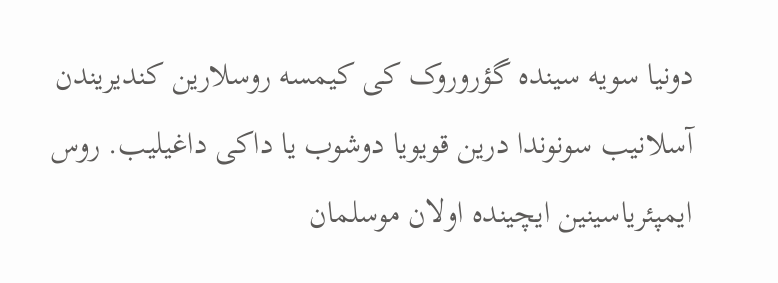دونیا سویه سینده گؤروروک کی کیمسه روسلارین کندیریندن آسلانیب سونوندا درین قویویا دوشوب یا داکی داغیلیب. روس ایمپئریاسینین ایچینده اولان موسلمان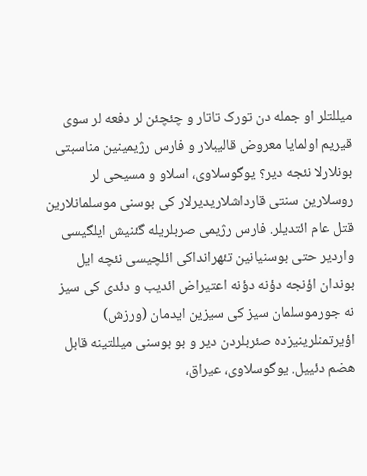میللتلر او جمله دن تورک تاتار و چئچئن لر دفعه لر سوی قیریم اولمایا معروض قالیبلار و فارس رژیمینین مناسبتی بونلارلا نئجه دیر؟ یوگوسلاوی، اسلاو و مسیحی لر روسلارین سنتی قارداشلاریدیرلار کی بوسنی موسلمانلارین قتل عام ائتدیلر. فارس رژیمی صربلریله گئنیش ایلگیسی واردیر حتی بوسنیانین تئهرانداکی ائلچیسی نئچه ایل بوندان اؤنجه دؤنه دؤنه اعتیراض ائدیب و دئدی کی سیز نه جورموسلمان سیز کی سیزین ایدمان (ورزش) اؤیرتمنلرینیزده صئربلردن دیر و بو بوسنی میللتینه قابل هضم دئییل. یوگوسلاوی، عیراق،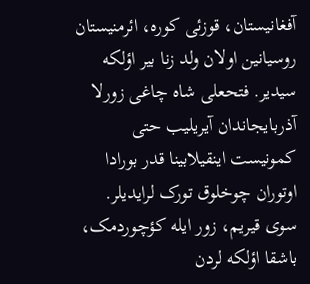آفغانیستان، قوزئی کوره، ائرمنیستان روسیانین اولان ولد زنا بیر اؤلکه سیدیر. فتحعلی شاه چاغی زورلا آذربایجاندان آیریلیب حتی کمونیست اینقیلابینا قدر بورادا اوتوران چوخلوق تورک لرایدیلر. سوی قیریم، زور ایله کؤچوردمک، باشقا اؤلکه لردن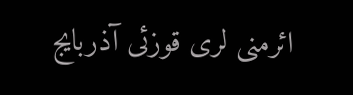ائرمنی لری قوزئی آذربایج